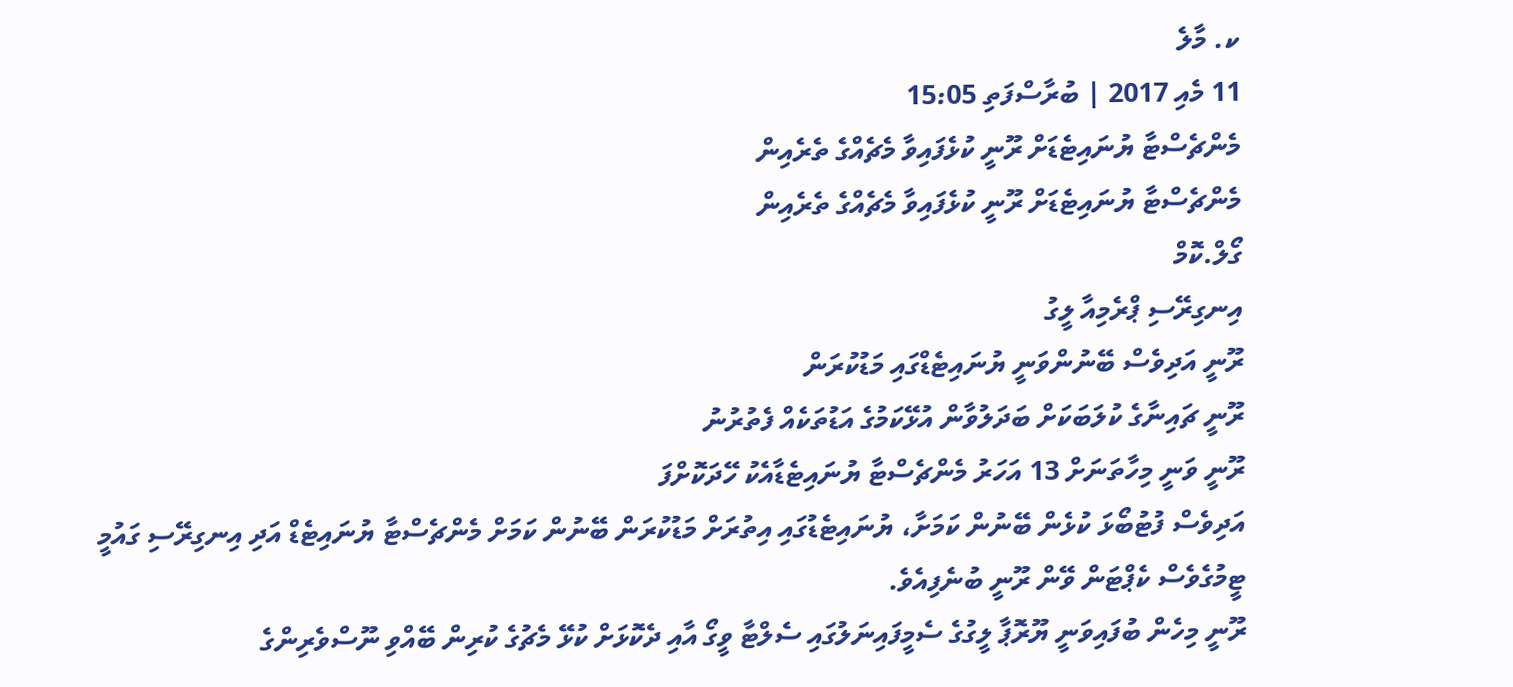ކ. މާލެ
11 މެއި 2017 | ބުރާސްފަތި 15:05
މެންޗެސްޓާ ޔުނައިޓެޑަށް ރޫނީ ކުޅެފައިވާ މެޗެއްގެ ތެރެއިން
މެންޗެސްޓާ ޔުނައިޓެޑަށް ރޫނީ ކުޅެފައިވާ މެޗެއްގެ ތެރެއިން
ގޯލް.ކޮމް
އިނގިރޭސި ޕްރެމިއާ ލީގު
ރޫނީ އަދިވެސް ބޭނުންވަނީ ޔުނައިޓެޑްގައި މަޑުކުރަން
ރޫނީ ޗައިނާގެ ކުލަބަކަށް ބަދަލުވާން އުޅޭކަމުގެ އަޑުތަކެއް ފެތުރުނު
ރޫނީ ވަނީ މިހާތަނަށް 13 އަހަރު މެންޗެސްޓާ ޔުނައިޓެޑާއެކު ހޭދަކޮށްފަ
އަދިވެސް ފުޓުބޯޅަ ކުޅެން ބޭނުން ކަމަށާ، ޔުނައިޓެޑުގައި އިތުރަށް މަޑުކުރަން ބޭނުން ކަމަށް މެންޗެސްޓާ ޔުނައިޓެޑް އަދި އިނގިރޭސި ގައުމީ ޓީމުގެވެސް ކެޕްޓަން ވޭން ރޫނީ ބުނެފިއެވެ.
ރޫނީ މިހެން ބުފައިވަނީ ޔޫރޮޕާ ލީގުގެ ސެމީފައިނަލުގައި ސެލްޓާ ވީގޯ އާއި ދެކޮޅަށް ކުޅޭ މެޗުގެ ކުރިން ބޭއްވި ނޫސްވެރިންގެ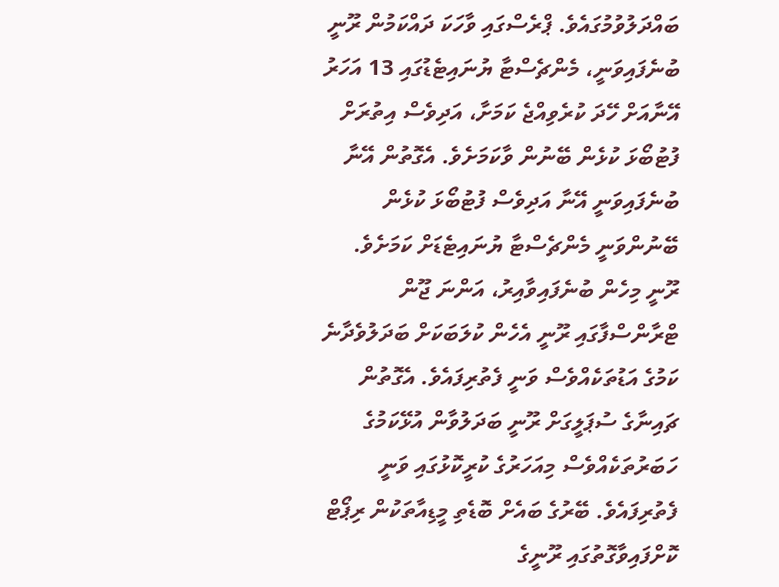ބައްދަލުވުމުގައެވެ. ޕްރެސްގައި ވާހަކަ ދައްކަމުން ރޫނީ ބުނެފައިވަނީ، މެންޗެސްޓާ ޔުނައިޓެޑުގައި 13 އަހަރު އޭނާއަށް ހޭދަ ކުރެވިއްޖެ ކަމަށާ، އަދިވެސް އިތުރަށް ފުޓުބޯޅަ ކުޅެން ބޭނުން ވާކަމަށެވެ. އެގޮތުން އޭނާ ބުނެފައިވަނީ އޭނާ އަދިވެސް ފުޓުބޯޅަ ކުޅެން ބޭނުންވަނީ މެންޗެސްޓާ ޔުނައިޓެޑަށް ކަމަށެވެ.
ރޫނީ މިހެން ބުނެފައިވާއިރު، އަންނަ ޖޫން ޓްރާންސްފާގައި ރޫނީ އެހެން ކުލަބަކަށް ބަދަލުވެދާނެ ކަމުގެ އަޑުތަކެއްވެސް ވަނީ ފެތުރިފައެވެ. އެގޮތުން ޗައިނާގެ ސުޕަލީގަށް ރޫނީ ބަދަލުވާން އުޅޭކަމުގެ ހަބަރުތަކެއްވެސް މިއަހަރުގެ ކުރީކޮޅުގައި ވަނީ ފެތުރިފައެވެ. ބޭރުގެ ބައެށް ބޮޑެތި މީޑިއާތަކުން ރިޕޯޓް ކޮށްފައިވާގޮތުގައި ރޫނީގެ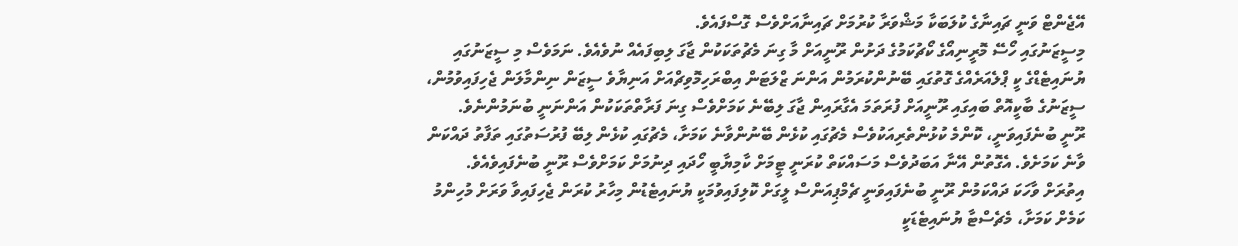އޭޖެންޓް ވަނީ ޗައިނާގެ ކުލަބަކާ މަޝްވަރާ ކުރުމަށް ޗައިނާއަށްވެސް ގޮސްފައެވެ.
މިސީޒަނުގައި ހޯސޭ މޮރީނިއޯގެ ކޯޗުކަމުގެ ދަށުން ރޫނީއަށް މާ ގިނަ މެޗުތަކަކުން ޖާގަ ލިބިފައެއް ނުވެއެވެ. ނަމަވެސް މި ސީޒަނުގައި ޔުނައިޓެޑްގެ ކީ ޕްލެއަރެއްގެ ގޮތުގައި ބޭނުންކުރަމުން އަންނަ ޒްލަޓަން އިބްރަހިމޮވިޗްއަށް އަނިޔާވެ ސީޒަން ނިންމާލަން ޖެހިފައިވުމުން، ސީޒަނުގެ ބާކީއޮތް ބައިގައި ރޫނީއަށް ފުރަތަމަ އެގާރައިން ޖާގަ ލިބޭނެ ކަމަށްވެސް ގިނަ ފަރާތްތަކަކުން އަންނަނީ ބުނަމުންނެވެ.
ރޫނީ ބުނެފައިވަނީ، ކޮންމެ ކުޅުންތެރިއަކުވެސް މެޗުގައި ކުޅެން ބޭނުންވާނެ ކަމަށާ، މެޗުގައި ކުޅެން ލިބޭ ފުރުސަތުގައި ތަފާތު ދައްކަން ވާނެ ކަމަށެވެ. އެގޮތުން އޭނާ އަބަދުވެސް މަސައްކަތް ކުރަނީ ޓީމަށް ކާމިޔާބީ ހޯދައި ދިނުމަށް ކަމަށްވެސް ރޫނީ ބުނެފައިވެއެވެ.
އިތުރަށް ވާހަކަ ދައްކަމުން ރޫނީ ބުނެފައިވަނީ ޗެމްޕިއަންސް ލީގަށް ކޮލިފައިވުމަކީ ޔުނައިޓެޑުން މިހާރު ކުރަން ޖެހިފައިވާ ވަރަށް މުހިންމު ކަމެށް ކަމަށާ، މެޗެސްޓާ ޔުނައިޓެޑަކީ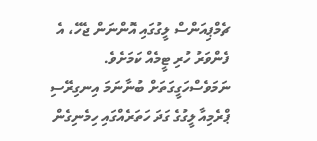ޗެމްޕިއަންސް ލީގުގައި އޮންނަން ޖެހޭ، އެ ފެންވަރު ހުރި ޓީމެއް ކަމަށެވެ. ނަމަވެސްހަގީގަތަށް ބުނާނަމަ އިނގިރޭސި ޕްރެމިއާ ލީގުގެ ގަދަ ހަތަރެއްގައި ހިމެނިގެން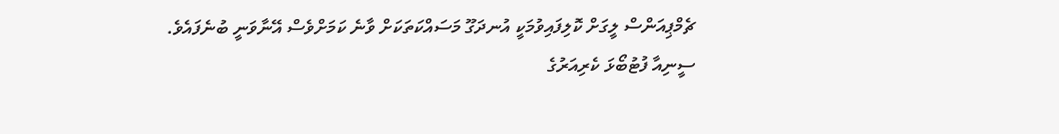ޗެމްޕިއަންސް ލީގަށް ކޮލިފައިވުމަކީ އުނދަގޫ މަސައްކަތަކަށް ވާނެ ކަމަށްވެސް އޭނާވަނީ ބުނެފައެވެ.
ސީނިއާ ފުޓުބޯޅަ ކެރިއަރުގެ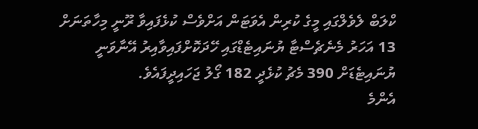ކްލަބް ލެވެލްގައި މީގެ ކުރިން އެވަޓަން އަށްވެސް ކުޅެފައިވާ ރޫނީ މިހާތަނަށް 13 އަހަރު މެނެޗެސްޓާ ޔުނައިޓެޑްގައި ހޭދަކޮށްފައިވާއިރު އޭނާވަނީ ޔުނައިޓެޑަށް 390 މެޗު ކުޅެދީ 182 ގޯލު ޖަހައިދީފައެވެ.
އެންމެ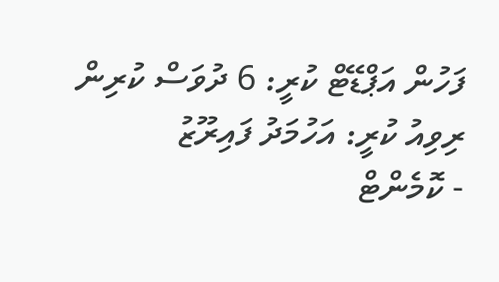ފަހުން އަޕްޑޭޓް ކުރީ: 6 ދުވަސް ކުރިން
ރިވިއު ކުރީ: އަހުމަދު ފައިރޫޒު
- ކޮމެންޓް